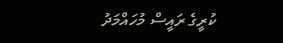ކުރީގެ ރައީސް މުހައްމަދު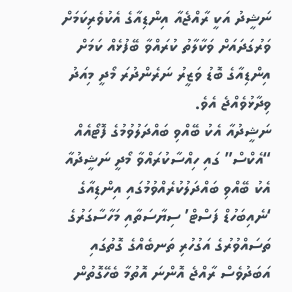ނަޝީދު އަކީ ރާއްޖެއާ އިންޑިއާގެ އެކުވެރިކަމަށް ވަރުގަދައަށް ވަކާލާތު ކުރައްވާ ބޭފުޅެއް ކަމަށް އިންޑިއާގެ ބޮޑު ވަޒީރު ނަރެންދުރަ މޯދީ މިއަދު ވިދާޅުވެއްޖެ އެވެ.
ނަޝީދުއާ އެކު ބޭއްވި ބައްދަލުވުމުގެ ފޮޓޯއެއް “އެކްސް” ގައި ހިއްސާކުރައްވާ މޯދީ ނަޝީދުއާ އެކު ބޭއްވި ބައްދަލުކުރެއްވުމުގައި އިންޑިއާގެ ‘ނެއިބަހުޑް ފަސްޓް’ ސިޔާސަތާއި މަހާސާގަރުގެ ތަސައްވުރުގެ އަގުހުރި ތަނބެއްގެ ގޮތުގައި އަބަދުވެސް ރާއްޖެ އޮންނަ އޮތުމާ ބެހޭގޮތުން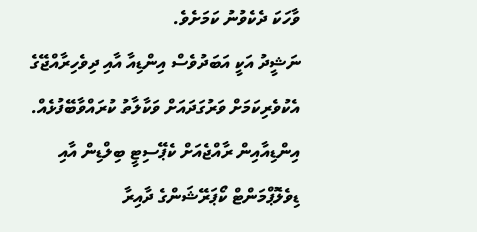ވާހަކަ ދެކެވުނު ކަމަށެވެ.
ނަޝީދު އަކީ އަބަދުވެސް އިންޑިއާ އާއި ދިވެހިރާއްޖޭގެ އެކުވެރިކަމަށް ވަރުގަދައަށް ވަކާލާތު ކުރައްވާބޭފުޅެއް.
އިންޑިއާއިން ރާއްޖެއަށް ކެޕޭސިޓީ ބިލްޑިން އާއި ޑިވެލޮޕްމަންޓް ކޯޕަރޭޝަންގެ ދާއިރާ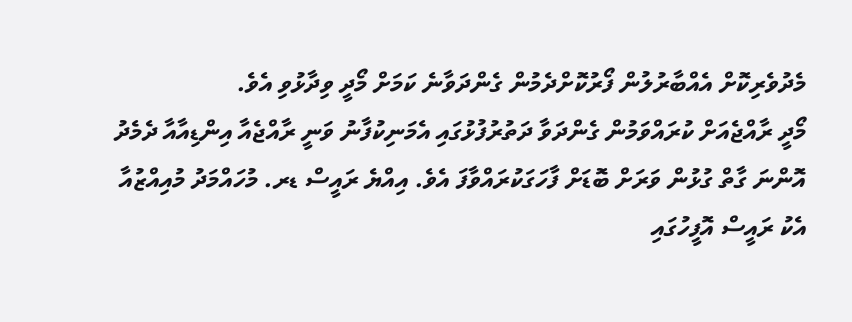މެދުވެރިކޮށް އެއްބާރުލުން ފޯރުކޮށްދެމުން ގެންދަވާނެ ކަމަށް މޯދީ ވިދާޅުވި އެވެ.
މޯދީ ރާއްޖެއަށް ކުރައްވަމުން ގެންދަވާ ދަތުރުފުޅުގައި އެމަނިކުފާނު ވަނީ ރާއްޖެއާ އިންޑިއާއާ ދެމެދު އޮންނަ ގާތް ގުޅުން ވަރަށް ބޮޑަށް ފާހަގަކުރައްވާފަ އެވެ. އިއްޔެ ރައީސް ޑރ. މުހައްމަދު މުއިއްޒުއާ އެކު ރައީސް އޮފީހުގައި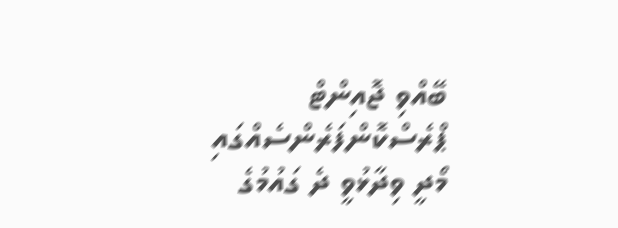ބޭއްވި ޖޮއިންޓް ޕްރެސްކޮންފަރެންސެއްގައި މޯދީ ވިދާޅުވީ ދެ ގައުމުގެ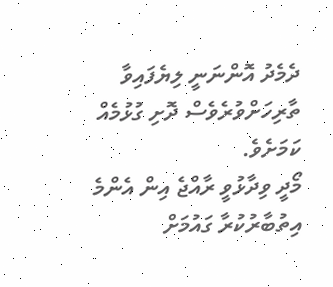ދެމެދު އޮންނަނީ ލިޔެފައިވާ ތާރިހަށްވުރެވެސް ދޮށި ގުޅުމެއް ކަމަށެވެ.
މޯދީ ވިދާޅުވީ ރާއްޖެ އިން އެންމެ އިތުބާރުކުރާ ގައުމަށް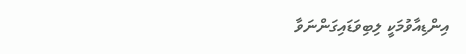އިންޑިއާވުމަކީ ލިބިވަޑައިގަންނަވާ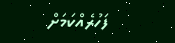ފަހުރެއްކަމަށް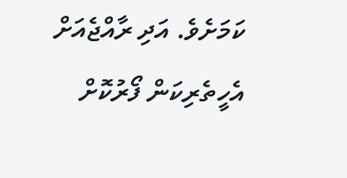ކަމަށެވެ. އަދި ރާއްޖެއަށް އެހީތެރިކަން ފޯރުކޮށް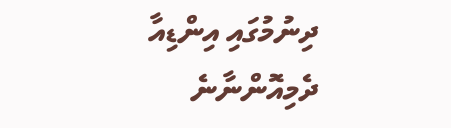ދިނުމުގައި އިންޑިއާ ދެމިއޮންނާނެ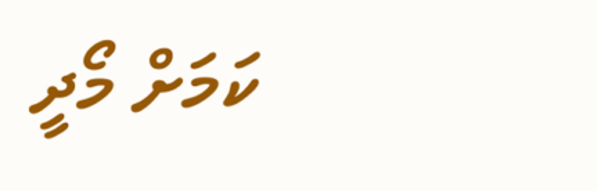ކަމަށް މޯދީ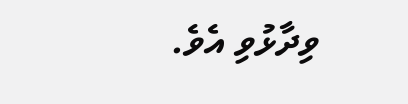ވިދާޅުވި އެވެ.